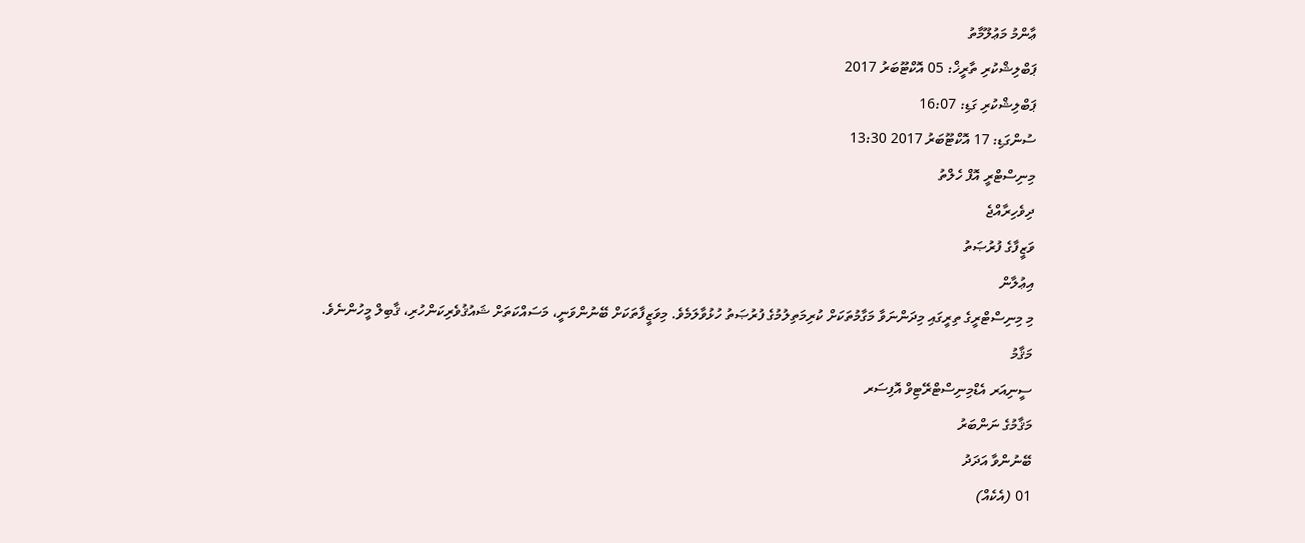ޢާންމު މަޢުލޫމާތު
ޕަބްލިޝްކުރި ތާރީޚް: 05 އޮކްޓޫބަރު 2017
ޕަބްލިޝްކުރި ގަޑި: 16:07
ސުންގަޑި: 17 އޮކްޓޫބަރު 2017 13:30
މިނިސްޓްރީ އޮފް ހެލްތު
ދިވެހިރާއްޖެ
ވަޒީފާގެ ފުރުޞަތު
އިޢުލާން
މި މިނިސްޓްރީގެ ތިރީގައި މިދަންނަވާ މަގާމުތަކަށް ކުރިމަތިލުމުގެ ފުރުޞަތު ހުޅުވާލަމެވެ. މިވަޒީފާތަކަށް ބޭނުންވަނީ، މަސައްކަތަށް ޝައުޤުވެރިކަންހުރި، ޤާބިލް މީހުންނެވެ.
މަޤާމު
ސީނިއަރ އެޑްމިނިސްޓްރޭޓިވް އޮފިސަރ
މަޤާމުގެ ނަންބަރު
ބޭނުންވާ އަދަދު
01 (އެކެއް)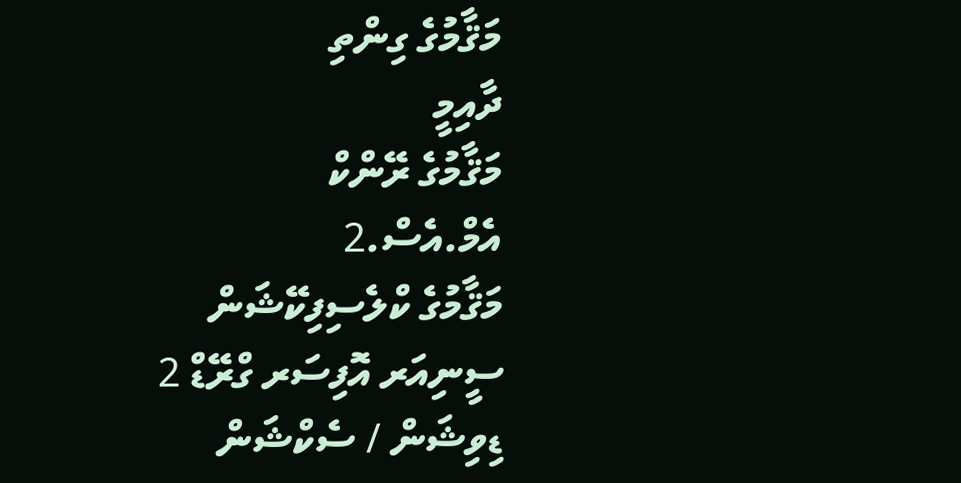މަޤާމުގެ ގިންތި
ދާއިމީ
މަޤާމުގެ ރޭންކް
އެމް.އެސް.2
މަޤާމުގެ ކްލެސިފިކޭޝަން
ސީނިއަރ އޮފިސަރ ގްރޭޑް 2
ޑިވިޝަން / ސެކްޝަން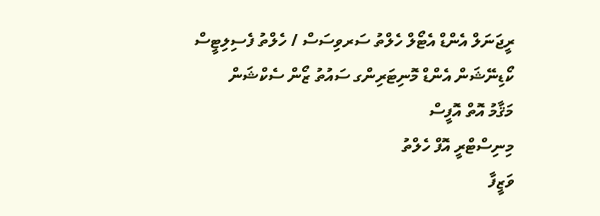ރީޖަނަލް އެންޑް އެޓޯލް ހެލްތު ސަރވިސަސް / ހެލްތު ފެސިލިޓީސް ކޯޑިނޭޝަން އެންޑް މޮނިޓަރިންގ ސައުތު ޒޯން ސެކްޝަން
މަޤާމު އޮތް އޮފީސް
މިނިސްޓްރީ އޮފް ހެލްތު
ވަޒީފާ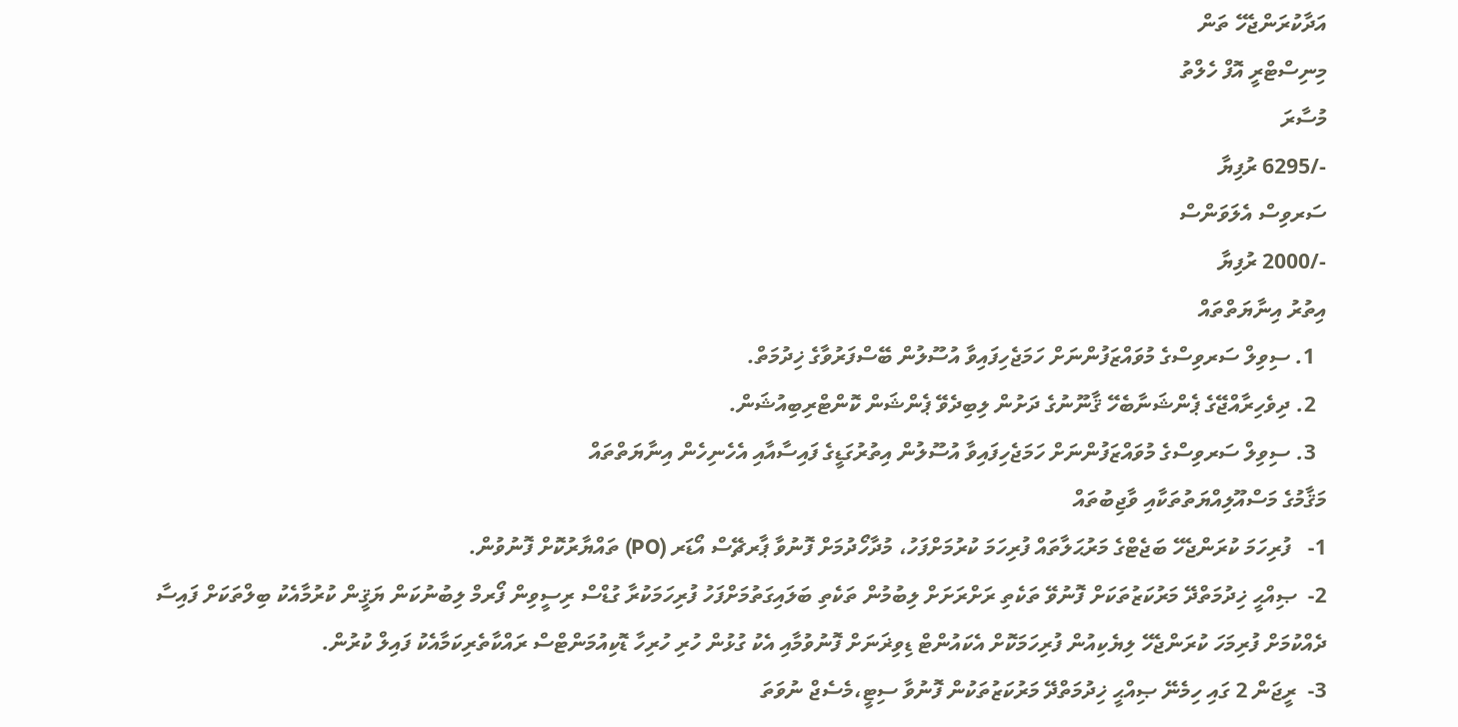އަދާކުރަންޖެހޭ ތަން
މިނިސްޓްރީ އޮފް ހެލްތު
މުސާރަ
-/6295 ރުފިޔާ
ސަރވިސް އެލަވަންސް
-/2000 ރުފިޔާ
އިތުރު އިނާޔަތްތައް
  1. ސިވިލް ސަރވިސްގެ މުވައްޒަފުންނަށް ހަމަޖެހިފައިވާ އުސޫލުން ބޭސްފަރުވާގެ ޚިދުމަތް.
  2. ދިވެހިރާއްޖޭގެ ޕެންޝަނާބެހޭ ޤާނޫނުގެ ދަށުން ލިބިދެވޭ ޕެންޝަން ކޮންޓްރިބިއުޝަން.
  3. ސިވިލް ސަރވިސްގެ މުވައްޒަފުންނަށް ހަމަޖެހިފައިވާ އުސޫލުން އިތުރުގަޑީގެ ފައިސާއާއި އެހެނިހެން އިނާޔަތްތައް
މަޤާމުގެ މަސްއޫލިއްޔަތުތަކާއި ވާޖިބުތައް
1-   ފުރިހަމަ ކުރަންޖެހޭ ބަޖެޓްގެ މަރުޙަލާތައް ފުރިހަމަ ކުރުމަށްފަހު، މުދާހޯދުމަށް ފޮނުވާ ޕާރޗޭސް އޯޑަރ (PO) ތައްޔާރުކޮށް ފޮނުވުން.
2-  ޞިއްޙީ ޚިދުމަތްދޭ މަރުކަޒުތަކަށް ފޮނުވޭ ތަކެތި ރަށްރަށަށް ލިބުމުން ތަކެތި ބަލައިގަތުމަށްފަހު ފުރިހަމަކުރާ ގުޑްސް ރިސީވިން ފޯރމް ލިބުނުކަން ޔަޤީން ކުރުމާއެކު ބިލްތަކަށް ފައިސާ ދެއްކުމަށް ފުރިމަހަ ކުރަންޖެހޭ ލިޔެކިއުން ފުރިހަމަކޮށް އެކައުންޓް ޑިވިޜަނަށް ފޮނުވުމާއި އެކު ގުޅުން ހުރި ހުރިހާ ޑޮކިއުމަންޓްސް ރައްކާތެރިކަމާއެކު ފައިލް ކުރުން.
3-  ރީޖަން 2 ގައި ހިމެނޭ ޞިއްޙީ ޚިދުމަތްދޭ މަރުކަޒުތަކުން ފޮނުވާ ސިޓީ،މެސެޖް ނުވަތަ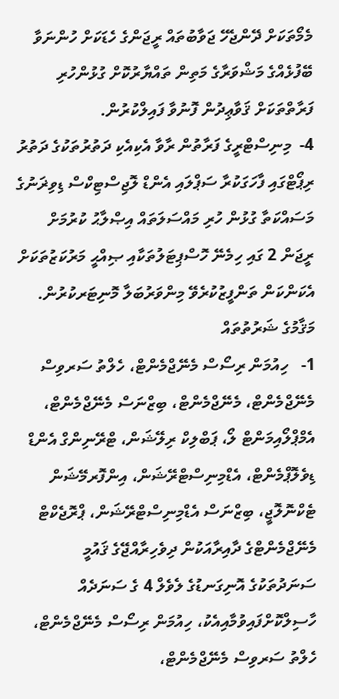މެމޯތަކަށް ދޭންޖެހޭ ޖަވާބުތައް ރީޖަންގެ ހެޑަކަށް ހުންނަވާ ބޭފުޅެއްގެ މަޝްވަރާގެ މަތިން ތައްޔާރުކޮށް ގުޅުންހުރި ފަރާތްތަކަށް ޤަވާޢިދުން ފޮނުވާ ފައިލްކުރުން.
4-  މިނިސްޓްރީގެ ފަރާތުން ރާވާ އެކިއެކި ދަތުރުތަކުގެ ދަތުރު ރިޕޯޓްގައި ފާހަގަކުރާ ސަޕްލައި އެންޑް ލޮޖިސްޓިކްސް ޑިވިޜަނުގެ މަސައްކަތާ ގުޅުން ހުރި މައްސަލަތައް އިޞްލާޙު ކުރުމަށް ރީޖަން 2 ގައި ހިމެނޭ ހޮސްޕިޓަލުތަކާއި ޞިއްޙީ މަރުކަޒުތަކަށް އެކަންކަން ތަންފީޒުކުރެވޭ މިންވަރުބަލާ މޮނިޓަރކުރުން.
މަޤާމުގެ ޝަރުތުތައް
1-   ހިއުމަން ރިސޯސް މެނޭޖްމެންޓް، ހެލްތު ސަރވިސް މެނޭޖްމެންޓް، މެނޭޖްމެންޓް، ބިޒްނަސް މެނޭޖްމެންޓް، އެމްޕްލޯއިމަންޓް ލޯ، ޕަބްލިކް ރިލޭޝަން، ޓްރޭނިންގް އެންޑް ޑިވެލޮޕްމެންޓް، އެޑްމިނިސްޓްރޭޝަން، އިންފޮރމޭޝަން ޓެކްނޮލޮޖީ، ބިޒްނަސް އެޑްމިނިސްޓްރޭޝަން، ޕްރޮޖެކްޓް މެނޭޖްމެންޓްގެ ދާއިރާއަކުން ދިވެހިރާއްޖޭގެ ޤައުމީ ސަނަދުތަކުގެ އޮނިގަނޑުގެ ލެވެލް 4 ގެ ސަނަދެއް ހާސިލްކޮށްފައިވުމާއިއެކު، ހިއުމަން ރިސޯސް މެނޭޖްމެންޓް، ހެލްތު ސަރވިސް މެނޭޖްމެންޓް،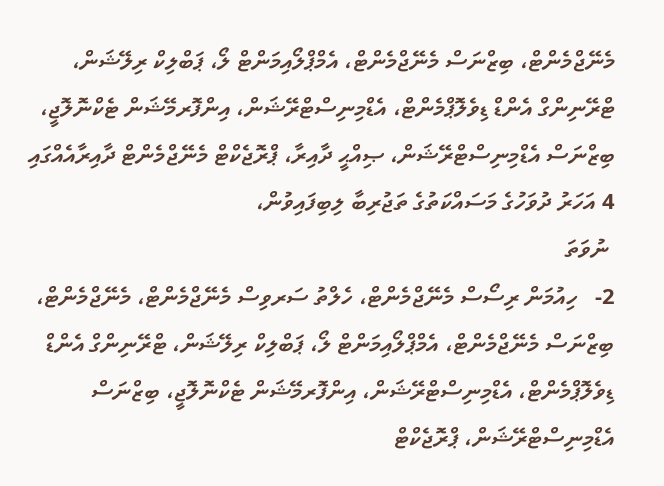މެނޭޖްމެންޓް، ބިޒްނަސް މެނޭޖްމެންޓް، އެމްޕްލޯއިމަންޓް ލޯ، ޕަބްލިކް ރިލޭޝަން، ޓްރޭނިންގް އެންޑް ޑިވެލޮޕްމެންޓް، އެޑްމިނިސްޓްރޭޝަން، އިންފޮރމޭޝަން ޓެކްނޮލޮޖީ، ބިޒްނަސް އެޑްމިނިސްޓްރޭޝަން، ޞިއްޙީ ދާއިރާ، ޕްރޮޖެކްޓް މެނޭޖްމެންޓް ދާއިރާއެއްގައި 4 އަހަރު ދުވަހުގެ މަސައްކަތުގެ ތަޖުރިބާ ލިބިފައިވުން،
 ނުވަތަ
2-   ހިއުމަން ރިސޯސް މެނޭޖްމެންޓް، ހެލްތު ސަރވިސް މެނޭޖްމެންޓް، މެނޭޖްމެންޓް، ބިޒްނަސް މެނޭޖްމެންޓް، އެމްޕްލޯއިމަންޓް ލޯ، ޕަބްލިކް ރިލޭޝަން، ޓްރޭނިންގް އެންޑް ޑިވެލޮޕްމެންޓް، އެޑްމިނިސްޓްރޭޝަން، އިންފޮރމޭޝަން ޓެކްނޮލޮޖީ، ބިޒްނަސް އެޑްމިނިސްޓްރޭޝަން، ޕްރޮޖެކްޓް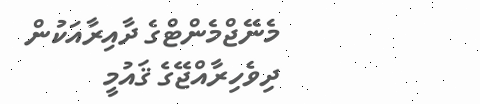މެނޭޖްމެންޓްގެ ދާއިރާއަކުން ދިވެހިރާއްޖޭގެ ޤައުމީ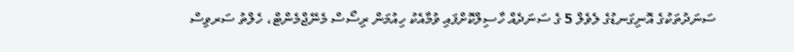ސަނަދުތަކުގެ އޮނިގަނޑުގެ ލެވެލް 5 ގެ ސަނަދެއް ހާސިލްކޮށްފައި ވުމާއެކު ހިއުމަން ރިސޯސް މެނޭޖްމެންޓް، ހެލްތު ސަރވިސް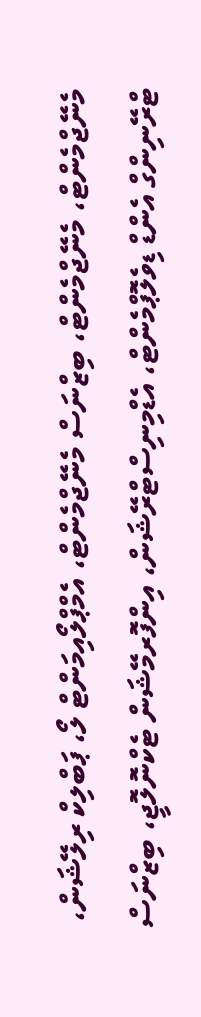މެނޭޖްމެންޓް، މެނޭޖްމެންޓް، ބިޒްނަސް މެނޭޖްމެންޓް، އެމްޕްލޯއިމަންޓް ލޯ، ޕަބްލިކް ރިލޭޝަން، ޓްރޭނިންގް އެންޑް ޑިވެލޮޕްމެންޓް، އެޑްމިނިސްޓްރޭޝަން، އިންފޮރމޭޝަން ޓެކްނޮލޮޖީ، ބިޒްނަސް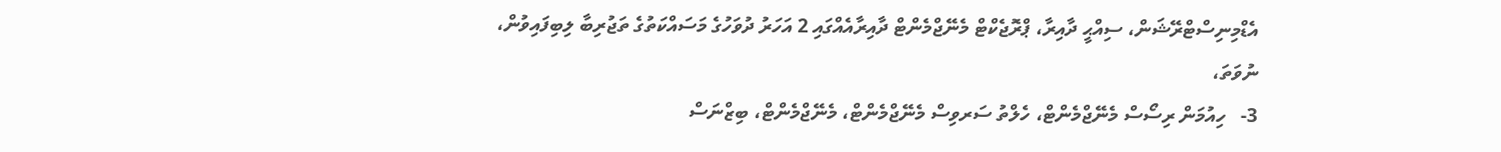އެޑްމިނިސްޓްރޭޝަން، ސިއްޙީ ދާއިރާ، ޕްރޮޖެކްޓް މެނޭޖްމެންޓް ދާއިރާއެއްގައި 2 އަހަރު ދުވަހުގެ މަސައްކަތުގެ ތަޖުރިބާ ލިބިފައިވުން،
ނުވަތަ،
3-   ހިއުމަން ރިސޯސް މެނޭޖްމެންޓް، ހެލްތު ސަރވިސް މެނޭޖްމެންޓް، މެނޭޖްމެންޓް، ބިޒްނަސް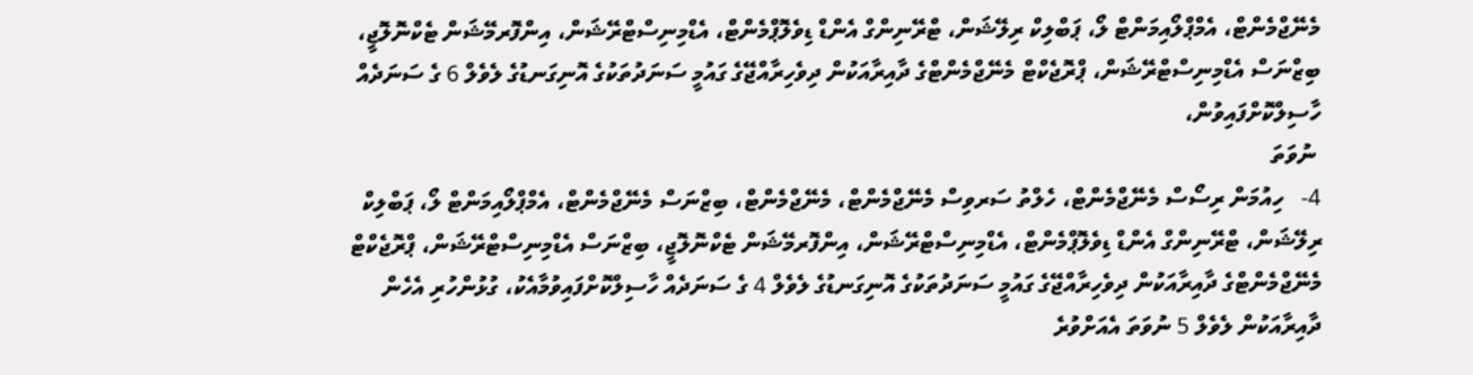މެނޭޖްމެންޓް، އެމްޕްލޯއިމަންޓް ލޯ، ޕަބްލިކް ރިލޭޝަން، ޓްރޭނިންގް އެންޑް ޑިވެލޮޕްމެންޓް، އެޑްމިނިސްޓްރޭޝަން، އިންފޮރމޭޝަން ޓެކްނޮލޮޖީ، ބިޒްނަސް އެޑްމިނިސްޓްރޭޝަން، ޕްރޮޖެކްޓް މެނޭޖްމެންޓްގެ ދާއިރާއަކުން ދިވެހިރާއްޖޭގެ ގައުމީ ސަނަދުތަކުގެ އޮނިގަނޑުގެ ލެވެލް 6 ގެ ސަނަދެއް ހާސިލްކޮށްފައިވުން،
 ނުވަތަ
4-   ހިއުމަން ރިސޯސް މެނޭޖްމެންޓް، ހެލްތު ސަރވިސް މެނޭޖްމެންޓް، މެނޭޖްމެންޓް، ބިޒްނަސް މެނޭޖްމެންޓް، އެމްޕްލޯއިމަންޓް ލޯ، ޕަބްލިކް ރިލޭޝަން، ޓްރޭނިންގް އެންޑް ޑިވެލޮޕްމެންޓް، އެޑްމިނިސްޓްރޭޝަން، އިންފޮރމޭޝަން ޓެކްނޮލޮޖީ، ބިޒްނަސް އެޑްމިނިސްޓްރޭޝަން، ޕްރޮޖެކްޓް މެނޭޖްމެންޓްގެ ދާއިރާއަކުން ދިވެހިރާއްޖޭގެ ގައުމީ ސަނަދުތަކުގެ އޮނިގަނޑުގެ ލެވެލް 4 ގެ ސަނަދެއް ހާސިލްކޮށްފައިވުމާއެކު، ގުޅުންހުރި އެހެން ދާއިރާއަކުން ލެވެލް 5 ނުވަތަ އެއަށްވުރެ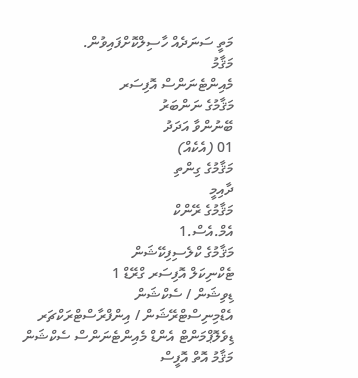މަތީ ސަނަދެއް ހާސިލްކޮށްފައިވުން.
މަޤާމު
މެއިންޓެނަންސް އޮފިސަރ
މަޤާމުގެ ނަންބަރު
ބޭނުންވާ އަދަދު
01 (އެކެއް)
މަޤާމުގެ ގިންތި
ދާއިމީ
މަޤާމުގެ ރޭންކް
އެމް.އެސް.1
މަޤާމުގެ ކްލެސިފިކޭޝަން
ޓެކްނިކަލް އޮފިސަރ ގްރޭޑް 1
ޑިވިޝަން / ސެކްޝަން
އެޑްމިނިސްޓްރޭޝަން / އިންފްރާސްޓްރަކްޗަރ ޑިވެލޮޕްމަންޓް އެންޑް މެއިންޓެނަންސް ސެކްޝަން
މަޤާމު އޮތް އޮފީސް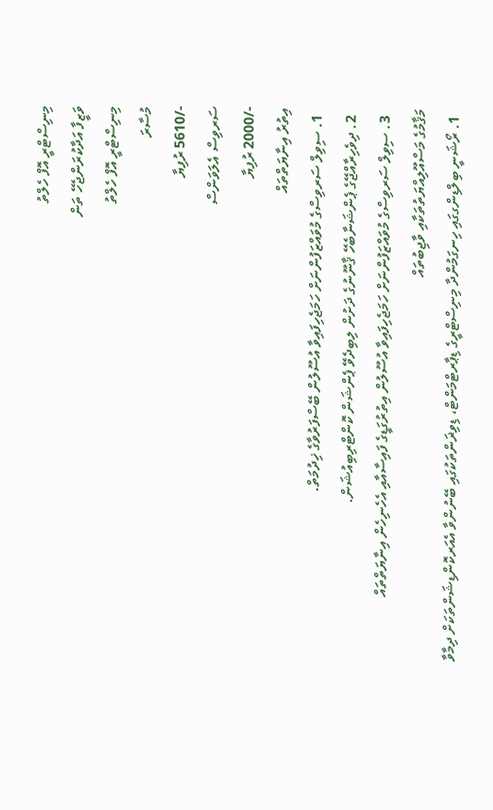މިނިސްޓްރީ އޮފް ހެލްތު
ވަޒީފާ އަދާކުރަންޖެހޭ ތަން
މިނިސްޓްރީ އޮފް ހެލްތު
މުސާރަ
-/5610 ރުފިޔާ
ސަރވިސް އެލަވަންސް
-/2000 ރުފިޔާ
އިތުރު އިނާޔަތްތައް
  1. ސިވިލް ސަރވިސްގެ މުވައްޒަފުންނަށް ހަމަޖެހިފައިވާ އުސޫލުން ބޭސްފަރުވާގެ ޚިދުމަތް.
  2. ދިވެހިރާއްޖޭގެ ޕެންޝަނާބެހޭ ޤާނޫނުގެ ދަށުން ލިބިދެވޭ ޕެންޝަން ކޮންޓްރިބިއުޝަން.
  3. ސިވިލް ސަރވިސްގެ މުވައްޒަފުންނަށް ހަމަޖެހިފައިވާ އުސޫލުން އިތުރުގަޑީގެ ފައިސާއާއި އެހެނިހެން އިނާޔަތްތައް
މަޤާމުގެ މަސްއޫލިއްޔަތުތަކާއި ވާޖިބުތައް
  1. ރޯޝަނީ ބިލްޑިންގގައި ހިނގަމުންދާ މިނިސްޓްރީގެ ޑިޕާރޓްމަންޓް، ޑިވިޜަންތަކުގައި ބޭނުންވާ އެއަރކޮންޑިޝަންތަކަށް ދިމާވާ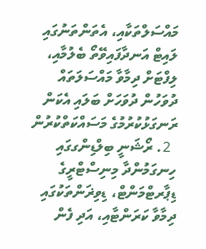މައްސަލްތަކާއި، އެތަންތަނުގައި ލައިޓް އަނދާފައިވޭތޯ ބެލުމާއި، ލިފްޓަށް ދިމާވާ މައްސަލަތައް ދުވަހުން ދުވަހަށް ބަލައި އެކަން ރަނގަޅުކުރުމުގެ މަސައްކަތްކުރުން
  2. ރޯޝަނީ ބިލްޑިންގގައި ހިނގަމުންދާ މިނިސްޓްރީގެ ޑިޕާރޓްމަންޓް، ޑިވިޜަންތަކުގައި ދިމާވާ ކަރަންޓާއި، އަދި ފެން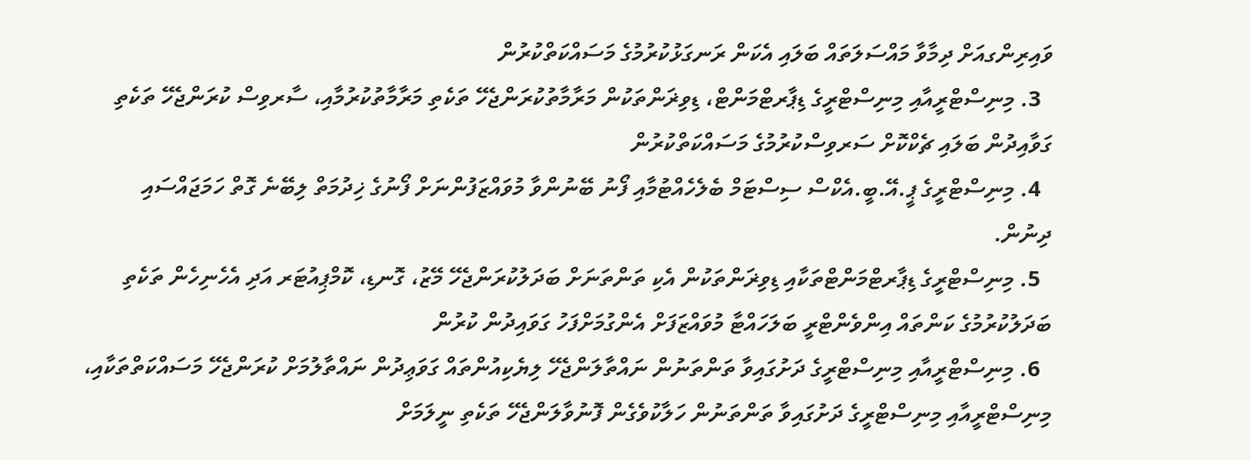ވައިރިންގއަށް ދިމާވާ މައްސަލަތައް ބަލައި އެކަން ރަނގަޅުކުރުމުގެ މަސައްކަތްކުރުން
  3. މިނިސްޓްރީއާއި މިނިސްޓްރީގެ ޑިޕާރޓްމަންޓް، ޑިވިޜަންތަކުން މަރާމާތުކުރަންޖެހޭ ތަކެތި މަރާމާތުކުރުމާއި، ސާރވިސް ކުރަންޖެހޭ ތަކެތި ގަވާއިދުން ބަލައި ޗެކްކޮށް ސަރވިސްކުރުމުގެ މަސައްކަތްކުރުން
  4. މިނިސްޓްރީގެ ޕީ.އޭ.ބީ.އެކްސް ސިސްޓަމް ބެލެހެއްޓުމާއި ފޯނު ބޭނުންވާ މުވައްޒަފުންނަށް ފޯނުގެ ޚިދުމަތް ލިބޭނެ ގޮތް ހަމަޖައްސައި ދިނުން.
  5. މިނިސްޓްރީގެ ޑިޕާރޓްމަންޓްތަކާއި ޑިވިޜަންތަކުން އެކި ތަންތަނަށް ބަދަލުކުރަންޖެހޭ މޭޒު، ގޮނޑި، ކޮމްޕިއުޓަރ އަދި އެހެނިހެން ތަކެތި ބަދަލުކުރުމުގެ ކަންތައް އިންވެންޓްރީ ބަލަހައްޓާ މުވައްޒަފަށް އެންގުމަށްފަހު ގަވައިދުން ކުރުން
  6. މިނިސްޓްރީއާއި މިނިސްޓްރީގެ ދަށުގައިވާ ތަންތަނުން ނައްތާލަންޖެހޭ ލިޔެކިއުންތައް ގަވަޢިދުން ނައްތާލުމަށް ކުރަންޖެހޭ މަސައްކަތްތަކާއި، މިނިސްޓްރީއާއި މިނިސްޓްރީގެ ދަށުގައިވާ ތަންތަނުން ހަލާކުވެގެން ފޮނުވާލަންޖެހޭ ތަކެތި ނީލަމަށް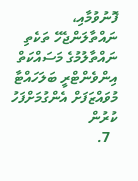ފޮނުވުމާއި، ނައްތާލަންޖެހޭ ތަކެތި ނައްތާލުމުގެ މަސައްކަތް އިންވެންޓްރީ ބަލަހައްޓާ މުވައްޒަފަށް އެންގުމަށްފަހު ކުރުން
  7.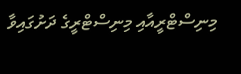މިނިސްޓްރީއާއި މިނިސްޓްރީގެ ދަށުގައިވާ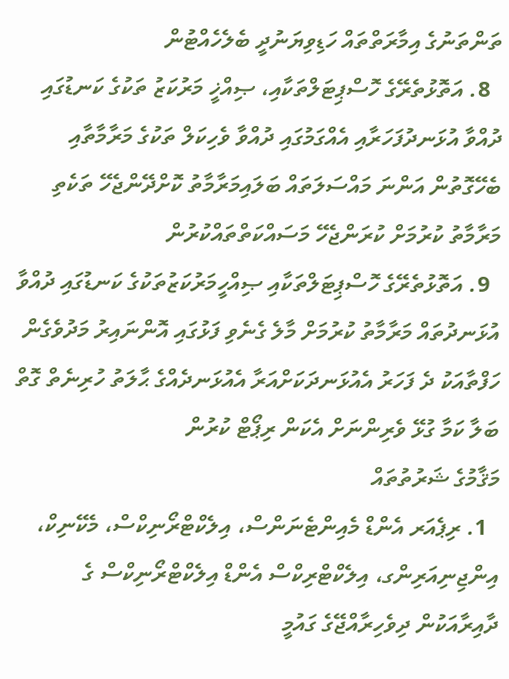ތަންތަނުގެ އިމާރަތްތައް ހަޑިވިޔަނުދީ ބެލެހެއްޓުން
  8. އަތޮޅުތެރޭގެ ހޮސްޕިޓަލްތަކާއި، ޞިއްޚީ މަރުކަޒު ތަކުގެ ކަނޑުގައި ދުއްވާ އުޅަނދުފަހަރާއި އެއްގަމުގައި ދުއްވާ ވެހިކަލް ތަކުގެ މަރާމާތާއި ބެހޭގޮތުން އަންނަ މައްސަލަތައް ބަލައިމަރާމާތު ކޮށްދޭންޖެހޭ ތަކެތި މަރާމާތު ކުރުމަށް ކުރަންޖެހޭ މަސައްކަތްތައްކުރުން
  9. އަތޮޅުތެރޭގެ ހޮސްޕިޓަލްތަކާއި ޞިއްހީމަރުކަޒުތަކުގެ ކަނޑުގައި ދުއްވާ އުޅަނދުތައް މަރާމާތު ކުރުމަށް މާލެ ގެނެވި ފަޅުގައި އޮންނައިރު މަދުވެގެން ހަފްތާއަކު ދެ ފަހަރު އެއުޅަނދަކަށްއަރާ އެއުޅަނދެއްގެ ޙާލަތު ހުރިނެތް ގޮތް ބަލާ ކަމާ ގުޅޭ ވެރިންނަށް އެކަން ރިޕޯޓް ކުރުން
މަޤާމުގެ ޝަރުތުތައް
  1. ރިޕެއަރ އެންޑް މެއިންޓެނަންސް، އިލެކްޓްރޯނިކްސް، މެކޭނިކް، އިންޖިނިއަރިންގ، އިލެކްޓްރިކްސް އެންޑް އިލެކްޓްރޯނިކްސް ގެ ދާއިރާއަކުން ދިވެހިރާއްޖޭގެ ގައުމީ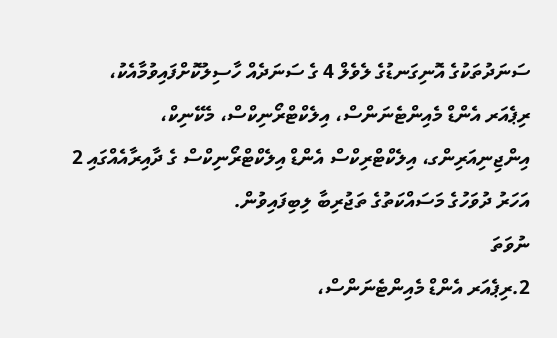ސަނަދުތަކުގެ އޮނިގަނޑުގެ ލެވެލް 4 ގެ ސަނަދެއް ހާސިލުކޮށްފައިވުމާއެކު، ރިޕެއަރ އެންޑް މެއިންޓެނަންސް، އިލެކްޓްރޯނިކްސް، މެކޭނިކް، އިންޖިނިއަރިންގ، އިލެކްޓްރިކްސް އެންޑް އިލެކްޓްރޯނިކްސް ގެ ދާއިރާއެއްގައި 2 އަހަރު ދުވަހުގެ މަސައްކަތުގެ ތަޖުރިބާ ލިބިފައިވުން.
ނުވަތަ
2.ރިޕެއަރ އެންޑް މެއިންޓެނަންސް،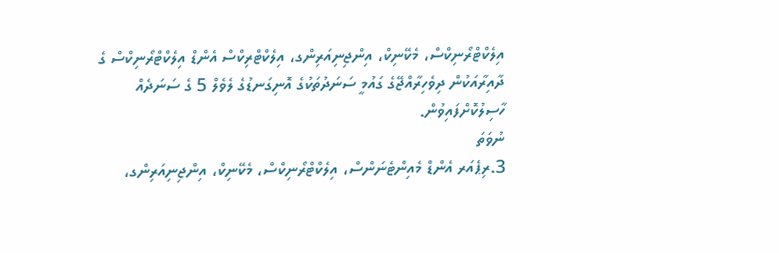އިލެކްޓްރޯނިކްސް، މެކޭނިކް، އިންޖިނިއަރިންގ، އިލެކްޓްރިކްސް އެންޑް އިލެކްޓްރޯނިކްސް ގެ ދާއިރާއަކުން ދިވެހިރާއްޖޭގެ ގައުމީ ސަނަދުތަކުގެ އޮނިގަނޑުގެ ލެވެލް 5 ގެ ސަނަދެއް ހާސިލުކޮށްފައިވުން.
ނުވަތަ
3.ރިޕެއަރ އެންޑް މެއިންޓެނަންސް، އިލެކްޓްރޯނިކްސް، މެކޭނިކް، އިންޖިނިއަރިންގ،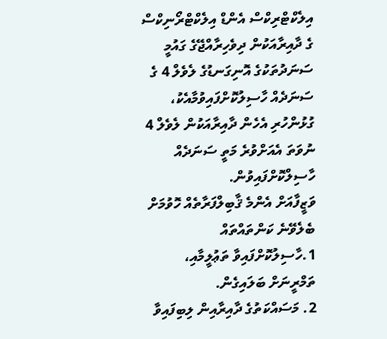އިލެކްޓްރިކްސް އެންޑް އިލެކްޓްރޯނިކްސް ގެ ދާއިރާއަކުން ދިވެހިރާއްޖޭގެ ގައުމީ ސަނަދުތަކުގެ އޮނިގަނޑުގެ ލެވެލް 4 ގެ ސަނަދެއް ހާސިލުކޮށްފައިވުމާއެކު، ގުޅުންހުރި އެހެން ދާއިރާއަކުން ލެވެލް 4 ނުވަތަ އެއަށްވުރެ މަތީ ސަނަދެއް ހާސިލްކޮށްފައިވުން.
ވަޒީފާއަށް އެންމެ ޤާބިލްފަރާތެއް ހޮވުމަށް ބެލެވޭނެ ކަންތައްތައް
1.ހާސިލުކޮށްފައިވާ ތަޢުލީމާއި، ތަމްރީނަށް ބަލައިގެން.
2. މަސައްކަތުގެ ދާއިރާއިން ލިބިފައިވާ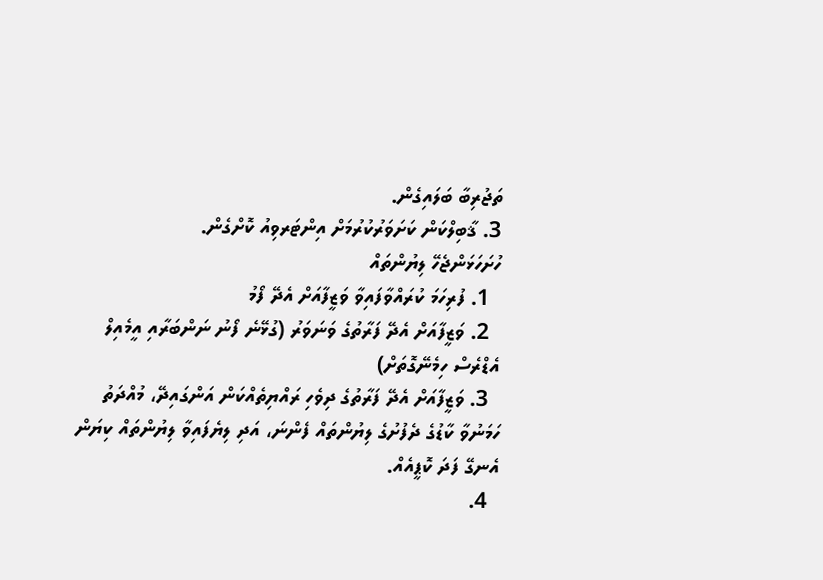ތަޖުރިބާ ބަލައިގެން.
3. ޤާބިލްކަން ކަށަވަރުކުރުމަށް އިންޓަރވިއު ކޮށްގެން.
ހުށަހަޅަންޖެހޭ ލިޔުންތައް
  1. ފުރިހަމަ ކުރައްވާފައިވާ ވަޒީފާއަށް އެދޭ ފޯމު
  2. ވަޒީފާއަށް އެދޭ ފަރާތުގެ ވަނަވަރު (ގުޅޭނެ ފޯނު ނަންބަރާއި އީމެއިލް އެޑްރެސް ހިމެނޭގޮތަށް)
  3. ވަޒީފާއަށް އެދޭ ފަރާތުގެ ދިވެހި ރައްޔިތެއްކަން އަންގައިދޭ، މުއްދަތު ހަމަނުވާ ކާޑުގެ ދެފުށުގެ ލިޔުންތައް ފެންނަ، އަދި ލިޔެފައިވާ ލިޔުންތައް ކިޔަން އެނގޭ ފަދަ ކޮޕީއެއް.
  4.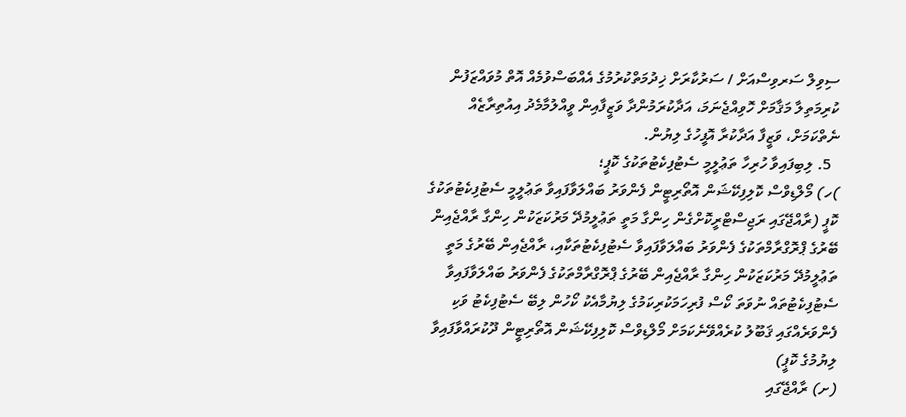ސިވިލް ސަރވިސްއަށް / ސަރުކާރަށް ޚިދުމަތްކުރުމުގެ އެއްބަސްވުމެއް އޮތް މުވައްޒަފުން ކުރިމަތިލާ މަޤާމަށް ހޮވިއްޖެނަމަ، އަދާކުރަމުންދާ ވަޒީފާއިން ވީއްލުމާމެދު އިއުތިރާޒެއް ނެތްކަމަށް، ވަޒީފާ އަދާކުރާ އޮފީހުގެ ލިޔުން.
  5. ލިބިފައިވާ ހުރިހާ ތަޢުލީމީ ސެޓުފިކެޓުތަކުގެ ކޮޕީ؛
)ހ) މޯލްޑިވްސް ކޮލިފިކޭޝަން އޮތޯރިޓީން ފެންވަރު ބައްލަވާފައިވާ ތަޢުލީމީ ސެޓުފިކެޓުތަކުގެ ކޮޕީ (ރާއްޖޭގައި ރަޖިސްޓްރީކޮށްގެން ހިންގާ މަތީ ތަޢުލީމުދޭ މަރުކަޒަކުން ހިންގާ ރާއްޖެއިން ބޭރުގެ ޕްރޮގްރާމްތަކުގެ ފެންވަރު ބައްލަވާފައިވާ ސެޓުފިކެޓުތަކާއި، ރާއްޖެއިން ބޭރުގެ މަތީ ތަޢުލީމުދޭ މަރުކަޒަކުން ހިންގާ ރާއްޖެއިން ބޭރުގެ ޕްރޮގްރާމްތަކުގެ ފެންވަރު ބައްލަވާފައިވާ ސެޓުފިކެޓުތައް ނުވަތަ ކޯސް ފުރިހަމަކުރިކަމުގެ ލިޔުމާއެކު ކޯހުން ލިބޭ ސެޓުފިކެޓު ވަކި ފެންވަރެއްގައި ޤަބޫލު ކުރެއްވޭނެކަމަށް މޯލްޑިވްސް ކޮލިފިކޭޝަން އޮތޯރިޓީން ދޫކުރައްވާފައިވާ ލިޔުމުގެ ކޮޕީ)
(ށ) ރާއްޖޭގައި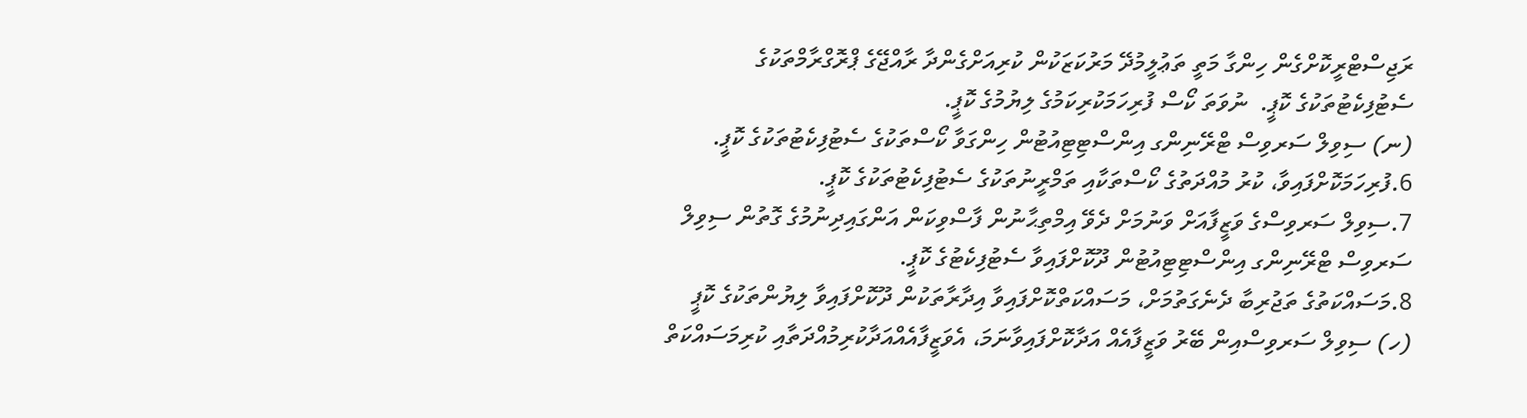ރަޖިސްޓްރީކޮށްގެން ހިންގާ މަތީ ތަޢުލީމުދޭ މަރުކަޒަކުން ކުރިއަށްގެންދާ ރާއްޖޭގެ ޕްރޮގްރާމްތަކުގެ ސެޓުފިކެޓުތަކުގެ ކޮޕީ.  ނުވަތަ ކޯސް ފުރިހަމަކުރިކަމުގެ ލިޔުމުގެ ކޮޕީ.
(ނ) ސިވިލް ސަރވިސް ޓްރޭނިންގ އިންސްޓިޓިއުޓުން ހިންގަވާ ކޯސްތަކުގެ ސެޓުފިކެޓުތަކުގެ ކޮޕީ.
6.ފުރިހަމަކޮށްފައިވާ، ކުރު މުއްދަތުގެ ކޯސްތަކާއި ތަމްރީނުތަކުގެ ސެޓުފިކެޓުތަކުގެ ކޮޕީ.
7.ސިވިލް ސަރވިސްގެ ވަޒީފާއަށް ވަނުމަށް ދެވޭ އިމްތިޙާނުން ފާސްވިކަން އަންގައިދިނުމުގެ ގޮތުން ސިވިލް ސަރވިސް ޓްރޭނިންގ އިންސްޓިޓިއުޓުން ދޫކޮށްފައިވާ ސެޓުފިކެޓުގެ ކޮޕީ.
8.މަސައްކަތުގެ ތަޖުރިބާ ދެނެގަތުމަށް، މަސައްކަތްކޮށްފައިވާ އިދާރާތަކުން ދޫކޮށްފައިވާ ލިޔުންތަކުގެ ކޮޕީ
(ހ) ސިވިލް ސަރވިސްއިން ބޭރު ވަޒީފާއެއް އަދާކޮށްފައިވާނަމަ، އެވަޒީފާއެއްއަދާކުރިމުއްދަތާއި ކުރިމަސައްކަތް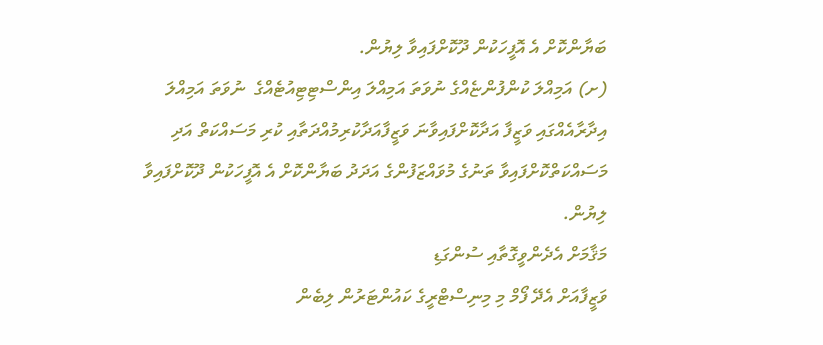ބަޔާންކޮށް އެ އޮފީހަކުން ދޫކޮށްފައިވާ ލިޔުން.
(ށ) އަމިއްލަ ކުންފުންޏެއްގެ ނުވަތަ އަމިއްލަ އިންސްޓިޓިއުޓެއްގެ  ނުވަތަ އަމިއްލަ އިދާރާއެއްގައި ވަޒީފާ އަދާކޮށްފައިވާނަ ވަޒީފާއަދާކުރިމުއްދަތާއި ކުރި މަސައްކަތް އަދި މަސައްކަތްކޮށްފައިވާ ތަނުގެ މުވައްޒަފުންގެ އަދަދު ބަޔާންކޮށް އެ އޮފީހަކުން ދޫކޮށްފައިވާ ލިޔުން.
މަޤާމަށް އެދެންވީގޮތާއި ސުންގަޑި
ވަޒީފާއަށް އެދޭ ފޯމް މި މިނިސްޓްރީގެ ކައުންޓަރުން ލިބެން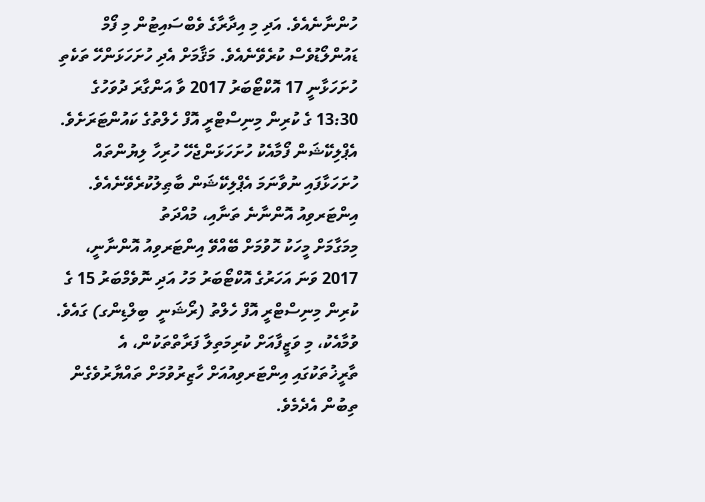ހުންނާނެއެވެ. އަދި މި އިދާރާގެ ވެބްސައިޓުން މި ފޯމް ޑައުންލޯޑުވެސް ކުރެވޭނެއެވެ. މަޤާމަށް އެދި ހުށަހަޅަންހޭ ތަކެތި ހުށަހަޅާނީ 17 އޮކްޓޯބަރު 2017 ވާ އަންގާރަ ދުވަހުގެ 13:30 ގެ ކުރިން މިނިސްޓްރީ އޮފް ހެލްތުގެ ކައުންޓަރަށެވެ.
އެޕްލިކޭޝަން ފޯމާއެކު ހުށަހަޅަންޖެހޭ ހުރިހާ ލިޔުންތައް ހުށަހަޅާފައި ނުވާނަމަ އެޕްލިކޭޝަން ބާޠިލުކުރެވޭނެއެވެ.
އިންޓަރވިއު އޮންނާނެ ތަނާއި، މުއްދަތު
މިމަގާމަށް މީހަކު ހޮވުމަށް ބޭއްވޭ އިންޓަރވިއު އޮންނާނީ، 2017 ވަނަ އަހަރުގެ އޮކްޓޯބަރު މަހު އަދި ނޮވެމްބަރު 15 ގެ ކުރިން މިނިސްޓްރީ އޮފް ހެލްތު (ރޯޝަނީ  ބިލްޑިންގ) ގައެވެ. ވުމާއެކު، މި ވަޒީފާއަށް ކުރިމަތިލާ ފަރާތްތަކުން، އެ ތާރީޚުތަކުގައި އިންޓަރވިއުއަށް ހާޒިރުވުމަށް ތައްޔާރުވެގެން ތިބުން އެދެމެވެ.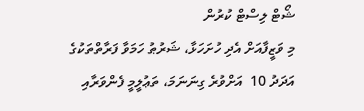ޝޯޓް ލިސްޓް ކުރުން
މި ވަޒީފާއަށް އެދި ހުށަހަޅާ، ޝަރުޠު ހަމަވާ ފަރާތްތަކުގެ އަދަދު 10  އަށްވުރެ ގިނަނަމަ، ތަޢުލީމީ ފެންވަރާއި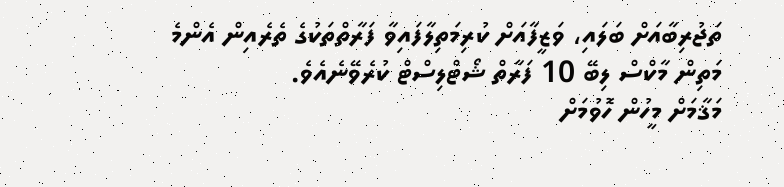ތަޖުރިބާއަށް ބަލައި، ވަޒީފާއަށް ކުރިމަތިލާފައިވާ ފަރާތްތަކުގެ ތެރެއިން އެންމެ މަތިން މާކްސް ލިބޭ 10 ފަރާތް ޝޯޓްލިސްޓް ކުރެވޭނެއެވެ.
މަޤާމަށް މީހުން ހޮވުމަށް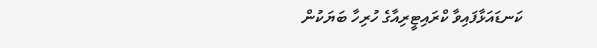ކަނޑައަޅާފައިވާ ކްރައިޓީރިއާގެ ހުރިހާ ބަޔަކުން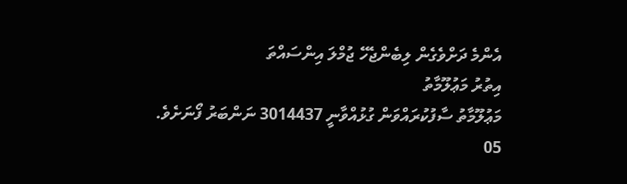އެންމެ ދަށްވެގެން ލިބެންޖެހޭ ޖުމްލަ އިންސައްތަ
އިތުރު މަޢުލޫމާތު
މަޢުލޫމާތު ސާފުކުރައްވަން ގުޅުއްވާނީ 3014437 ނަންބަރު ފޯނަށެވެ.
05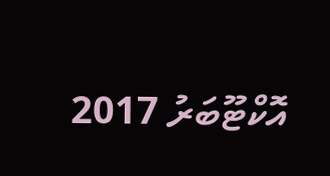އޮކްޓޫބަރު 2017